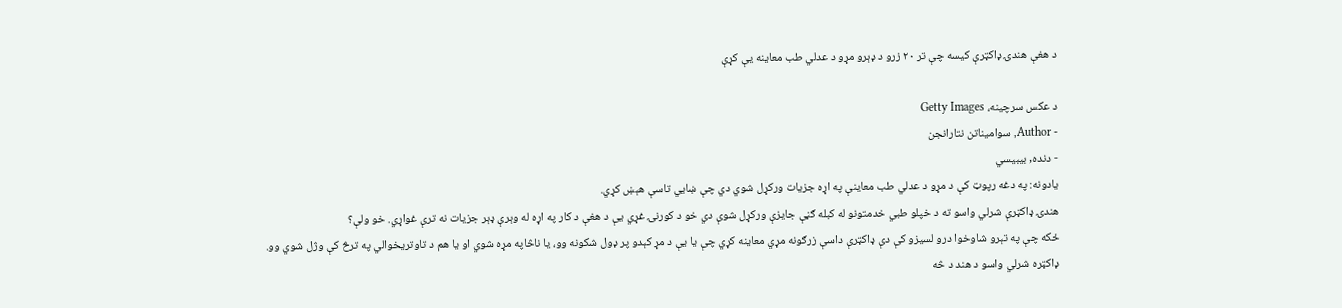د هغې هندۍ ډاکټرې کیسه چې تر ۲۰ زرو د ډېرو مړو د عدلي طب معاینه یې کړې

د عکس سرچینه، Getty Images
- Author, سوامیناتن نتارانجن
- دنده, بيبيسي
یادونه: په دغه رپوټ کې د مړو د عدلي طب معاینې په اړه جزیات ورکړل شوي دي چې ښايي تاسې هېښ کړي.
هندۍ ډاکټرې شرلي واسو ته د خپلو طبي خدمتونو له کبله ګڼې جایزې ورکړل شوې دي خو د کورنۍ غړي یې د هغې د کار په اړه له وېرې ډېر جزیات نه ترې غواړي. خو ولې؟
ځکه چې په تېرو شاوخوا درو لسيزو کې دې ډاکټرې داسې زرګونه مړي معاینه کړي چې یا يې د مړ کېدو پر ډول شکونه وو، یا ناڅاپه مړه شوي او یا هم د تاوتريخوالي په ترڅ کې وژل شوي وو.
ډاکټره شرلي واسو د هند د څه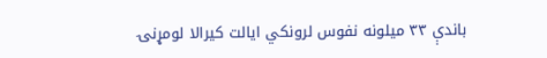باندې ۳۳ میلونه نفوس لرونکي ایالت کیرالا لومړنۍ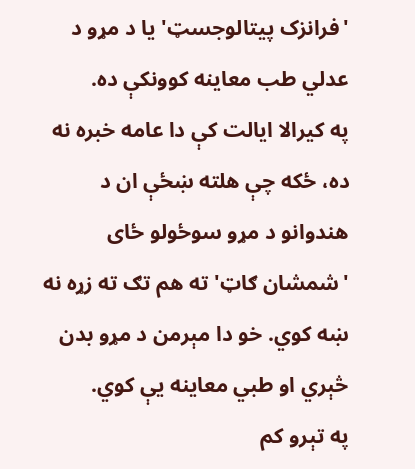'فرانزک پيتالوجسټ' یا د مړو د عدلي طب معاینه کوونکې ده.
په کیرالا ایالت کې دا عامه خبره نه ده، ځکه چې هلته ښځې ان د هندوانو د مړو سوځولو ځای 'شمشان ګاټ' ته هم تګ ته زړه نه ښه کوي. خو دا مېرمن د مړو بدن څېري او طبي معاینه یې کوي.
په تېرو کم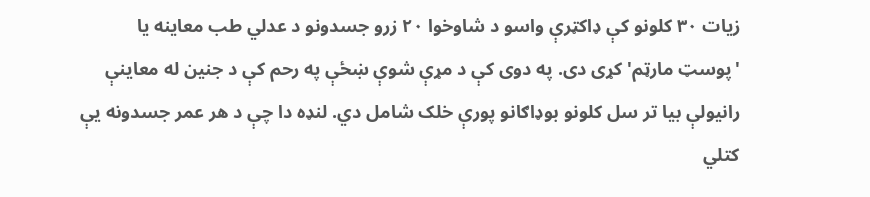زیات ۳۰ کلونو کې ډاکټرې واسو د شاوخوا ۲۰ زرو جسدونو د عدلي طب معاینه یا 'پوسټ مارټم' کړی دی. په دوی کې د مړې شوې ښځې په رحم کې د جنین له معاینې رانیولې بیا تر سل کلونو بوډاګانو پورې خلک شامل دي. لنډه دا چې د هر عمر جسدونه یې کتلي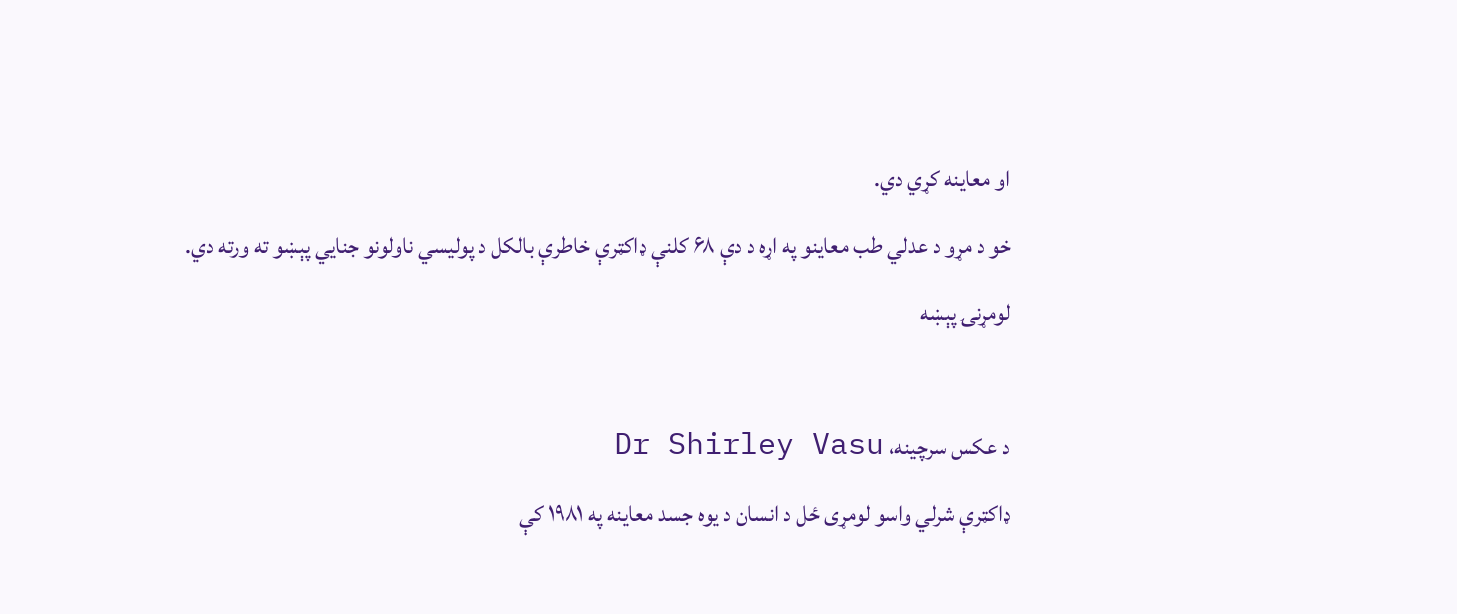او معاینه کړي دي.
خو د مړو د عدلي طب معاینو په اړه د دې ۶۸ کلنې ډاکټرې خاطرې بالکل د پولیسي ناولونو جنايي پېښو ته ورته دي.
لومړنۍ پېښه

د عکس سرچینه، Dr Shirley Vasu
ډاکټرې شرلي واسو لومړی ځل د انسان د یوه جسد معاینه په ۱۹۸۱ کې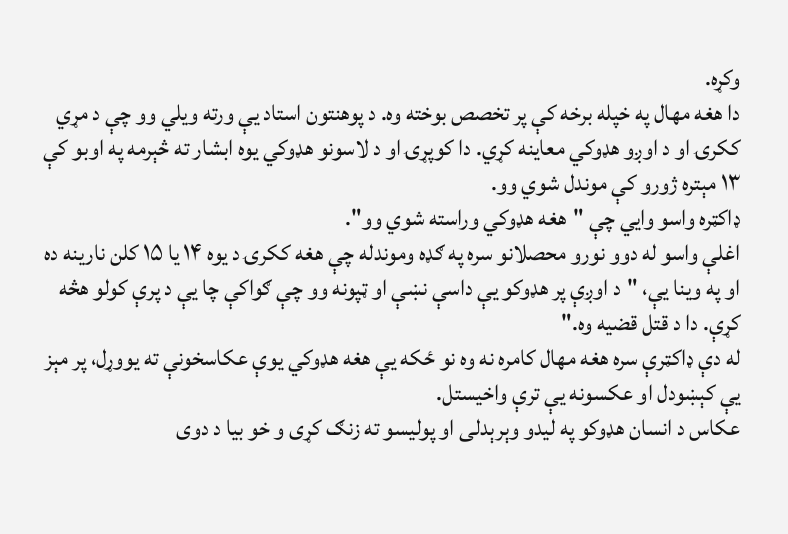وکړه.
دا هغه مهال په خپله برخه کې پر تخصص بوخته وه. د پوهنتون استاد یې ورته ویلي وو چې د مړي ککرۍ او د اوږو هډوکي معاینه کړي. دا کوپړۍ او د لاسونو هډوکي یوه ابشار ته څېرمه په اوبو کې ۱۳ مېتره ژورو کې موندل شوي وو.
ډاکټره واسو وايي چې "هغه هډوکي وراسته شوي وو".
اغلې واسو له دوو نورو محصلانو سره په ګډه وموندله چې هغه ککرۍ د یوه ۱۴ یا ۱۵ کلن نارینه ده او په وینا یې، "د اوږې پر هډوکو یې داسې نښې او ټپونه وو چې ګواکې چا یې د پرې کولو هڅه کړې. دا د قتل قضيه وه."
له دې ډاکټرې سره هغه مهال کامره نه وه نو ځکه یې هغه هډوکي یوې عکاسخونې ته یووړل، پر مېز یې کېښودل او عکسونه يې ترې واخیستل.
عکاس د انسان هډوکو په لیدو وېرېدلی او پولیسو ته زنګ کړی و خو بیا د دوی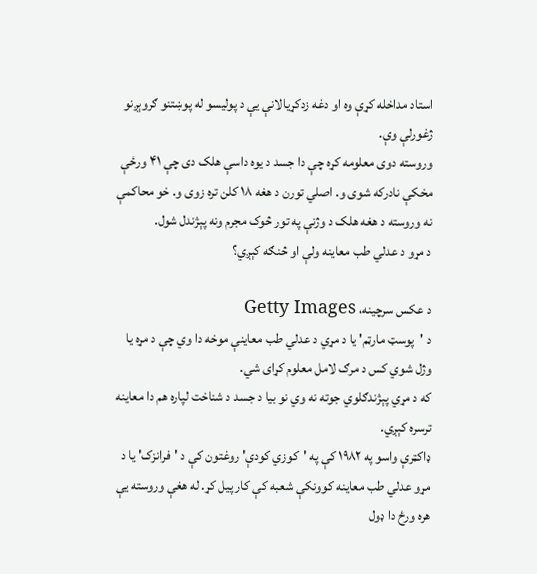استاد مداخله کړې وه او دغه زدکړیالانې یې د پولیسو له پوښتنو ګروېږنو ژغورلې وې.
وروسته دوی معلومه کړه چې دا جسد د یوه داسې هلک دی چې ۴۱ ورځې مخکې نادرکه شوی و. اصلي تورن د هغه ۱۸ کلن تره زوی و. خو محاکمې نه وروسته د هغه هلک د وژنې په تور څوک مجرم ونه پېژندل شول.
د مړو د عدلي طب معاینه ولې او څنګه کېږي؟

د عکس سرچینه، Getty Images
د 'پوسټ مارټم' یا د مړي د عدلي طب معاینې موخه دا وي چې د مړه یا وژل شوي کس د مرګ لامل معلوم کړای شي.
که د مړي پېژندګلوي جوته نه وي نو بیا د جسد د شناخت لپاره هم دا معاینه ترسره کېږي.
ډاکټرې واسو په ۱۹۸۲ کې په 'کوزي کودې' روغتون کې د 'فرانزک' یا د مړو عدلي طب معاینه کوونکې شعبه کې کار پيل کړ. له هغې وروسته یې هره ورځ دا ډول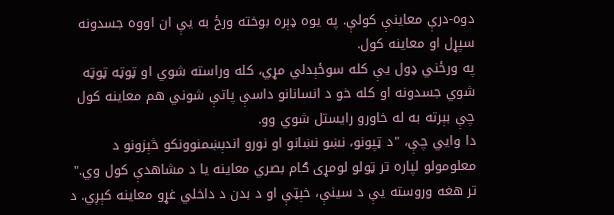دوه-درې معاینې کولې. په یوه ډېره بوخته ورځ به یې ان اووه جسدونه سپړل او معاینه کول.
په ورځني ډول یې کله سوځېدلي مړي، کله وراسته شوي او ټوټه ټوټه شوي جسدونه او کله خو د انسانانو داسې پاتې شوني هم معاینه کول چې بېرته به له خاورو رایستل شوي وو.
دا وايي چې، "د ټپونو، نښو نښانو او نورو اندېښمنوونکو څېزونو د معلومولو لپاره تر ټولو لومړی ګام بصري معاینه یا د مشاهدې کول وي."
تر هغه وروسته یې د سينې، خېټې او د بدن د داخلي غړو معاینه کېږي. د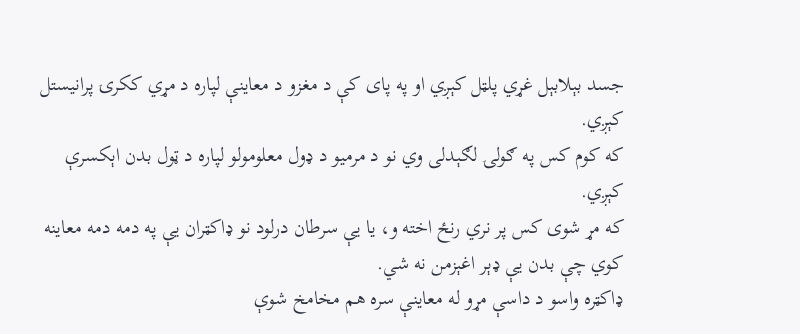جسد بېلابېل غړي پلټل کېږي او په پای کې د مغزو د معاینې لپاره د مړي ککرۍ پرانیستل کېږي.
که کوم کس په ګولۍ لګېدلی وي نو د مرمیو د ډول معلومولو لپاره د ټول بدن اېکسرې کېږي.
که مړ شوی کس پر نري رنځ اخته و، یا یې سرطان درلود نو ډاکټران یې په دمه دمه معاینه کوي چې بدن یې ډېر اغېزمن نه شي.
ډاکټره واسو د داسې مړو له معاینې سره هم مخامخ شوې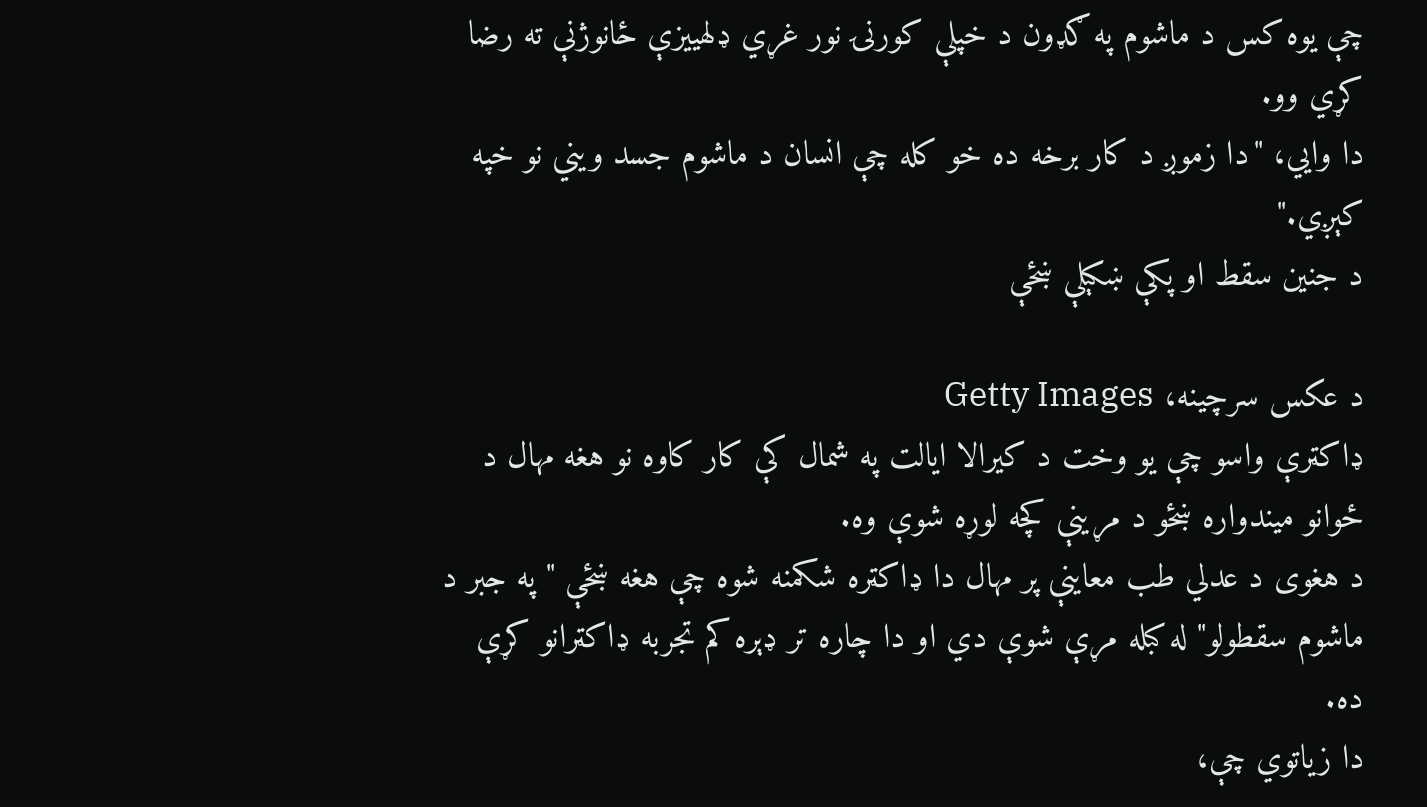چې یوه کس د ماشوم په ګډون د خپلې کورنۍ نور غړي ډلهييزې ځانوژنې ته رضا کړي وو.
دا وايي، "دا زموږ د کار برخه ده خو کله چې انسان د ماشوم جسد ویني نو خپه کېږي."
د جنین سقط او پکې ښکېلې ښځې

د عکس سرچینه، Getty Images
ډاکټرې واسو چې یو وخت د کيرالا ایالت په شمال کې کار کاوه نو هغه مهال د ځوانو میندواره ښځو د مړینې کچه لوړه شوې وه.
د هغوی د عدلي طب معاینې پر مهال دا ډاکټره شکمنه شوه چې هغه ښځې "په جبر د ماشوم سقطولو" له کبله مړې شوې دي او دا چاره تر ډېره کم تجربه ډاکټرانو کړې ده.
دا زیاتوي چې،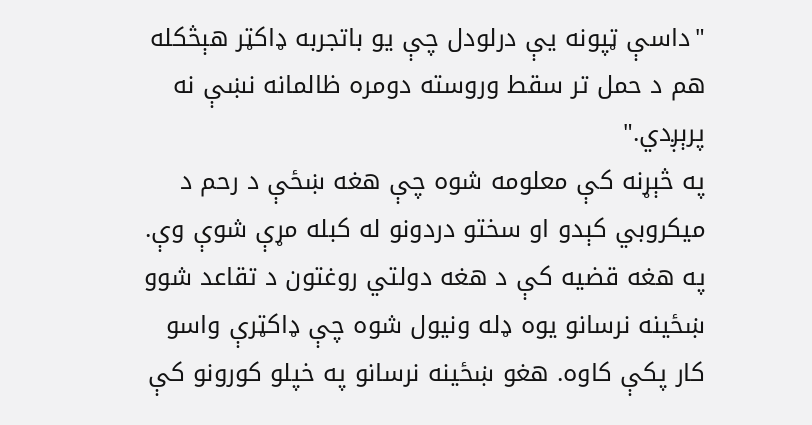"داسې ټپونه یې درلودل چې یو باتجربه ډاکټر هېڅکله هم د حمل تر سقط وروسته دومره ظالمانه نښې نه پرېږدي."
په څېړنه کې معلومه شوه چې هغه ښځې د رحم د میکروبي کېدو او سختو دردونو له کبله مړې شوې وې.
په هغه قضیه کې د هغه دولتي روغتون د تقاعد شوو ښځينه نرسانو یوه ډله ونیول شوه چې ډاکټرې واسو کار پکې کاوه. هغو ښځينه نرسانو په خپلو کورونو کې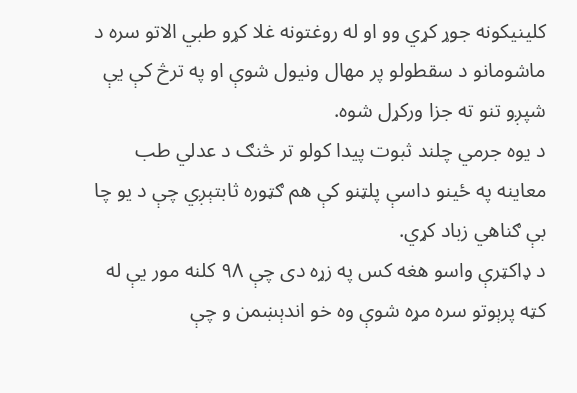کلینیکونه جوړ کړي وو او له روغتونه غلا کړو طبي الاتو سره د ماشومانو د سقطولو پر مهال ونیول شوې او په ترڅ کې يې شپږو تنو ته جزا ورکړل شوه.
د یوه جرمي چلند ثبوت پیدا کولو تر څنګ د عدلي طب معاینه په ځينو داسې پلټنو کې هم ګټوره ثابتېږي چې د یو چا بې ګناهي زباد کړي.
د ډاکټرې واسو هغه کس په زړه دی چې ۹۸ کلنه مور یې له کټه پرېوتو سره مړه شوې وه خو اندېښمن و چې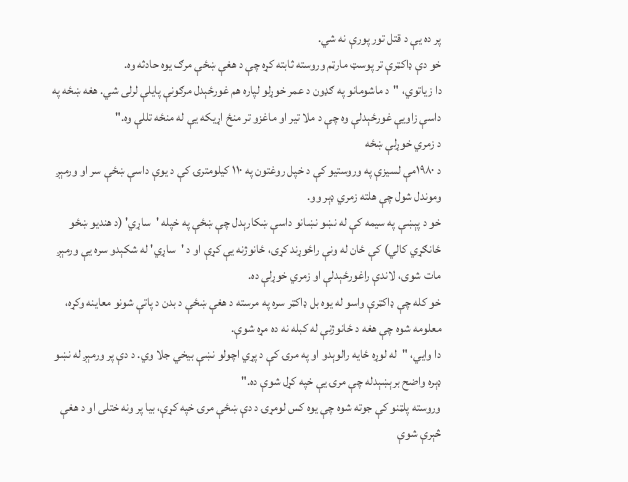پر ده یې د قتل تور پورې نه شي.
خو دې ډاکټرې تر پوسټ مارټم وروسته ثابته کړه چې د هغې ښځې مرګ یوه حادثه وه.
دا زیاتوي، "د ماشومانو په ګډون د عمر خوړلو لپاره هم غورځېدل مرګونې پایلې لرلی شي. هغه ښځه په داسې زاویې غورځېدلې وه چې د ملا تير او ماغزو تر منځ اړیکه یې له منځه تللې وه."
د زمري خوړلې ښځه
د ۱۹۸۰مې لسیزې په وروستیو کې د خپل روغتون په ۱۱۰ کیلومترۍ کې د یوې داسې ښځې سر او ورمېږ وموندل شول چې هلته زمري ډېر وو.
خو د پېښې په سیمه کې له نښو نښانو داسې ښکارېدل چې ښځې په خپله 'ساړي' (د هندیو ښځو ځانګړي کالي) کې ځان له ونې راځوړند کړی، ځانوژنه یې کړې او د 'ساړي' له شکېدو سره یې ورمېږ مات شوی، لاندې راغورځېدلې او زمري خوړلې ده.
خو کله چې ډاکټرې واسو له یوه بل ډاکټر سره په مرسته د هغې ښځې د بدن د پاتې شونو معاینه وکړه، معلومه شوه چې هغه د ځانوژنې له کبله نه ده مړه شوې.
دا وايي، "له لوړه ځایه رالوېدو او په مرۍ کې د پړي اچولو نښې بیخي جلا وي. د دې پر ورمېږ له نښو ډېره واضح برېښېدله چې مرۍ یې خپه کړل شوې ده."
وروسته پلټنو کې جوته شوه چې یوه کس لومړۍ د دې ښځې مرۍ خپه کړې، بیا پر ونه ختلی او د هغې څېرې شوې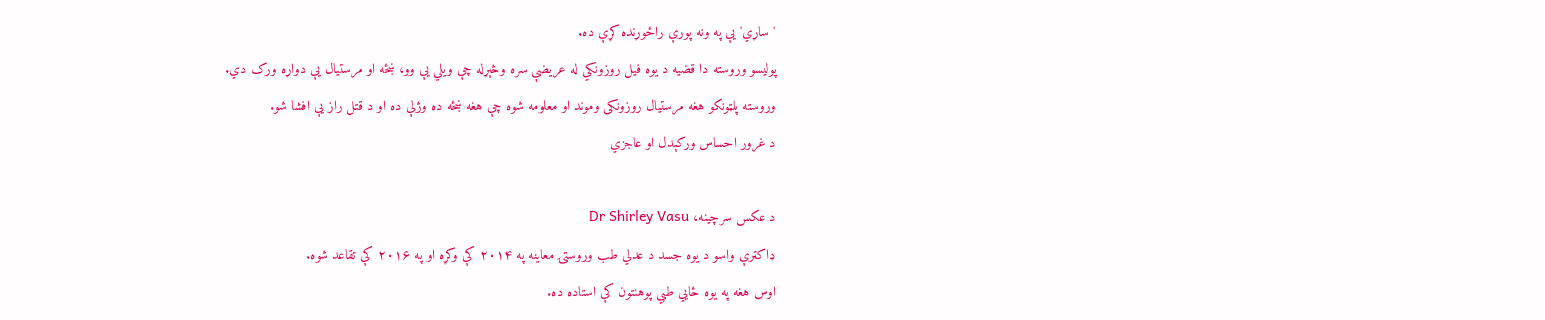'ساړي' یې په ونه پورې راځوړنده کړې ده.
پولیسو وروسته دا قضیه د یوه فيل روزونکي له عریضې سره وڅېړله چې ویلي یې وو، ښځه او مرستیال یې دواړه ورک دي.
وروسته پلټونکو هغه مرستیال روزونکی وموند او معلومه شوه چې هغه ښځه ده وژلې ده او د قتل راز یې افشا شو.
د غرور احساس ورکېدل او عاجزي

د عکس سرچینه، Dr Shirley Vasu
ډاکټرې واسو د یوه جسد د عدلي طب وروستۍ معاینه په ۲۰۱۴ کې وکړه او په ۲۰۱۶ کې تقاعد شوه.
اوس هغه په یوه ځايي طبي پوهنتون کې استاده ده.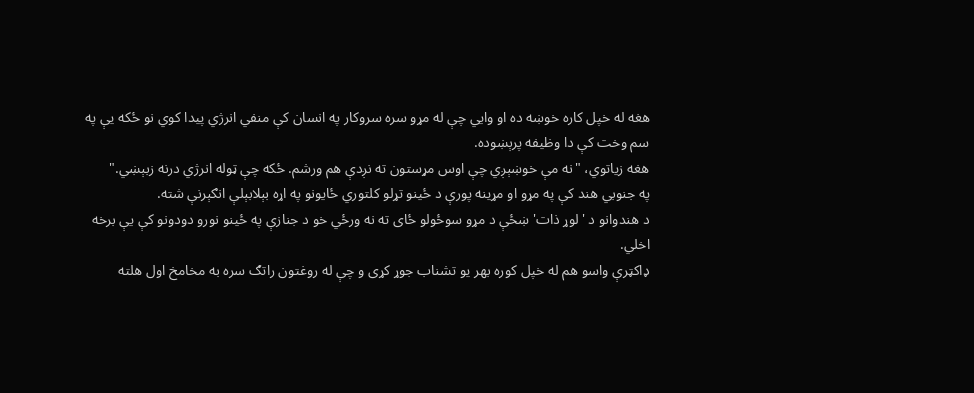هغه له خپل کاره خوښه ده او وايي چې له مړو سره سروکار په انسان کې منفي انرژي پيدا کوي نو ځکه یې په سم وخت کې دا وظیفه پرېښوده.
هغه زیاتوي، "نه مې خوښېږي چې اوس مړستون ته نږدې هم ورشم. ځکه چې ټوله انرژي درنه زبېښي."
په جنوبي هند کې په مړو او مړینه پورې د ځینو تړلو کلتوري ځایونو په اړه بېلابېلې انګېرنې شته.
د هندوانو د 'لوړ ذات' ښځې د مړو سوځولو ځای ته نه ورځي خو د جنازې په ځينو نورو دودونو کې يې برخه اخلي.
ډاکټرې واسو هم له خپل کوره بهر یو تشناب جوړ کړی و چې له روغتون راتګ سره به مخامخ اول هلته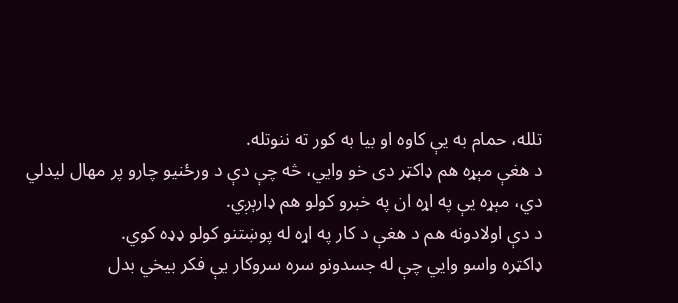تلله، حمام به یې کاوه او بیا به کور ته ننوتله.
د هغې مېړه هم ډاکټر دی خو وايي، څه چې دې د ورځنيو چارو پر مهال لیدلي دي، مېړه یې په اړه ان په خبرو کولو هم ډارېږي.
د دې اولادونه هم د هغې د کار په اړه له پوښتنو کولو ډډه کوي.
ډاکټره واسو وايي چې له جسدونو سره سروکار یې فکر بیخي بدل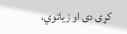کړی دی او زیاتوي،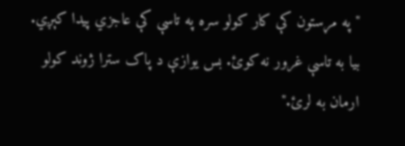"په مړستون کې کار کولو سره په تاسې کې عاجزي پيدا کېږي. بیا به تاسې غرور نه کوئ. بس یوازې د پاک سترا ژوند کولو ارمان به لرئ."